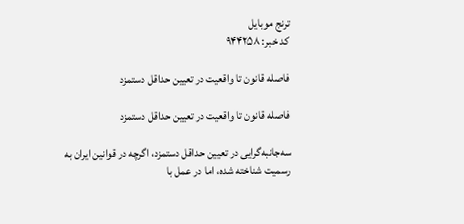ترنج موبایل
کد خبر: ۹۴۴۲۵۸

فاصله قانون تا واقعیت در تعیین حداقل دستمزد

فاصله قانون تا واقعیت در تعیین حداقل دستمزد

سه‌جانبه‌گرایی در تعیین حداقل دستمزد، اگرچه در قوانین ایران به رسمیت شناخته شده، اما در عمل با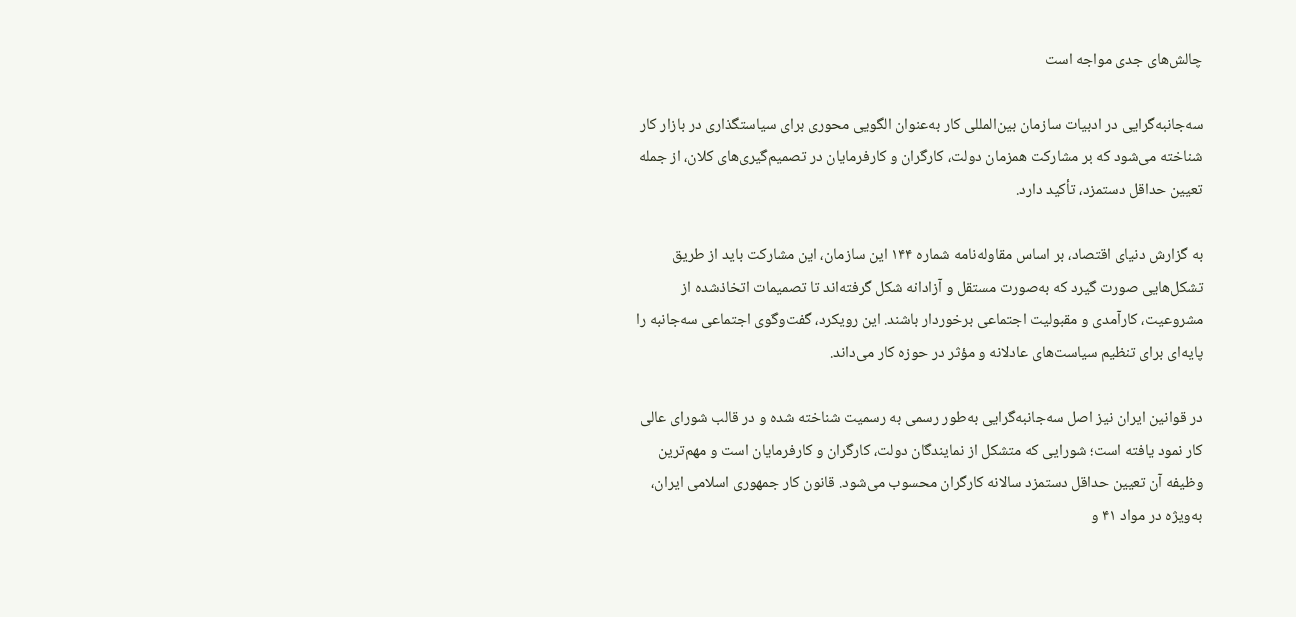چالش‌های جدی مواجه است

سه‌جانبه‌گرایی در ادبیات سازمان بین‌المللی کار به‌عنوان الگویی محوری برای سیاستگذاری در بازار کار شناخته می‌شود که بر مشارکت همزمان دولت، کارگران و کارفرمایان در تصمیم‌گیری‌های کلان، از جمله تعیین حداقل دستمزد، تأکید دارد.

به گزارش دنیای اقتصاد، بر اساس مقاوله‌نامه شماره ۱۴۴ این سازمان، این مشارکت باید از طریق تشکل‌هایی صورت گیرد که به‌صورت مستقل و آزادانه شکل گرفته‌اند تا تصمیمات اتخاذشده از مشروعیت، کارآمدی و مقبولیت اجتماعی برخوردار باشند. این رویکرد، گفت‌وگوی اجتماعی سه‌جانبه را پایه‌ای برای تنظیم سیاست‌های عادلانه و مؤثر در حوزه کار می‌داند.

در قوانین ایران نیز اصل سه‌جانبه‌گرایی به‌طور رسمی به رسمیت شناخته شده و در قالب شورای عالی کار نمود یافته است؛ شورایی که متشکل از نمایندگان دولت، کارگران و کارفرمایان است و مهم‌ترین وظیفه آن تعیین حداقل دستمزد سالانه کارگران محسوب می‌شود. قانون کار جمهوری اسلامی ایران، به‌ویژه در مواد ۴۱ و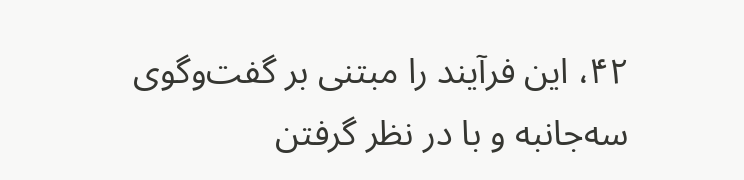۴۲، این فرآیند را مبتنی بر گفت‌وگوی سه‌جانبه و با در نظر گرفتن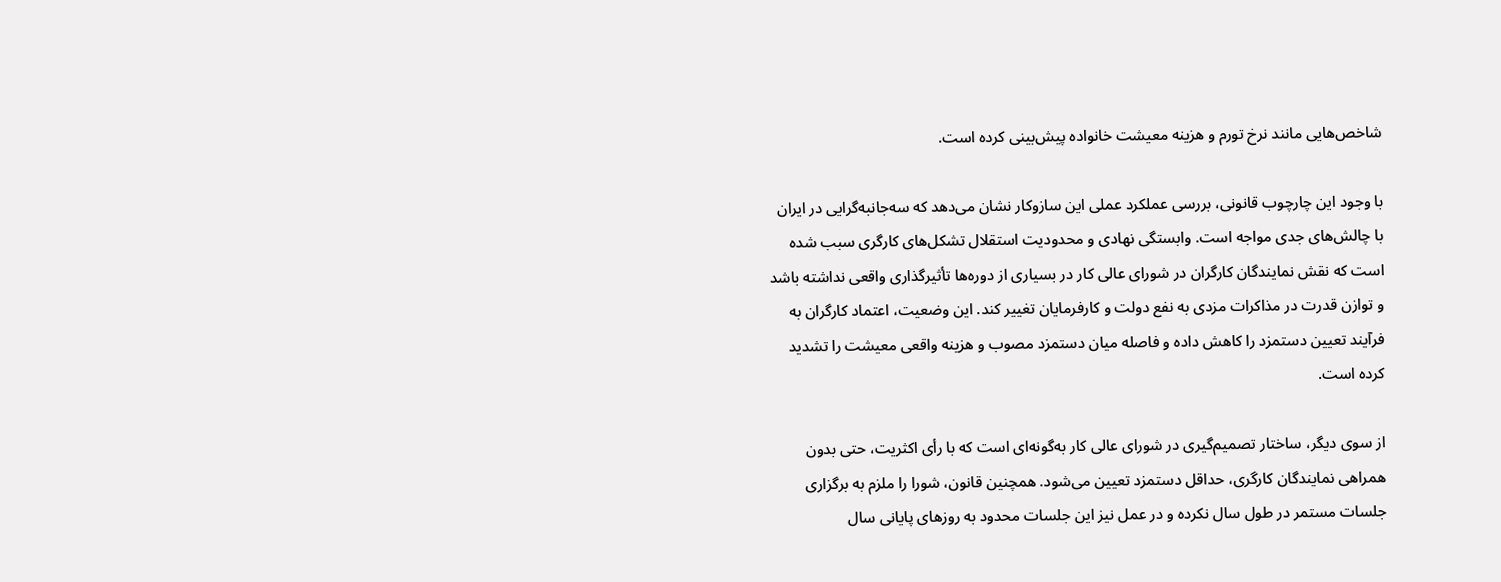شاخص‌هایی مانند نرخ تورم و هزینه معیشت خانواده پیش‌بینی کرده است.

با وجود این چارچوب قانونی، بررسی عملکرد عملی این سازوکار نشان می‌دهد که سه‌جانبه‌گرایی در ایران با چالش‌های جدی مواجه است. وابستگی نهادی و محدودیت استقلال تشکل‌های کارگری سبب شده است که نقش نمایندگان کارگران در شورای عالی کار در بسیاری از دوره‌ها تأثیرگذاری واقعی نداشته باشد و توازن قدرت در مذاکرات مزدی به نفع دولت و کارفرمایان تغییر کند. این وضعیت، اعتماد کارگران به فرآیند تعیین دستمزد را کاهش داده و فاصله میان دستمزد مصوب و هزینه واقعی معیشت را تشدید کرده است.

از سوی دیگر، ساختار تصمیم‌گیری در شورای عالی کار به‌گونه‌ای است که با رأی اکثریت، حتی بدون همراهی نمایندگان کارگری، حداقل دستمزد تعیین می‌شود. همچنین قانون، شورا را ملزم به برگزاری جلسات مستمر در طول سال نکرده و در عمل نیز این جلسات محدود به روزهای پایانی سال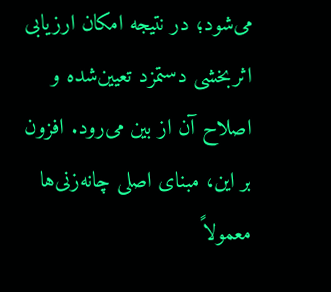می‌شود؛ در نتیجه امکان ارزیابی اثربخشی دستمزد تعیین‌شده و اصلاح آن از بین می‌رود. افزون بر این، مبنای اصلی چانه‌زنی‌ها معمولاً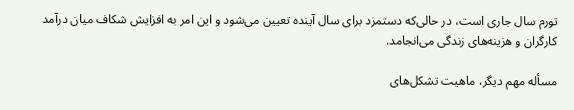تورم سال جاری است، در حالی‌که دستمزد برای سال آینده تعیین می‌شود و این امر به افزایش شکاف میان درآمد کارگران و هزینه‌های زندگی می‌انجامد.

مسأله مهم دیگر، ماهیت تشکل‌های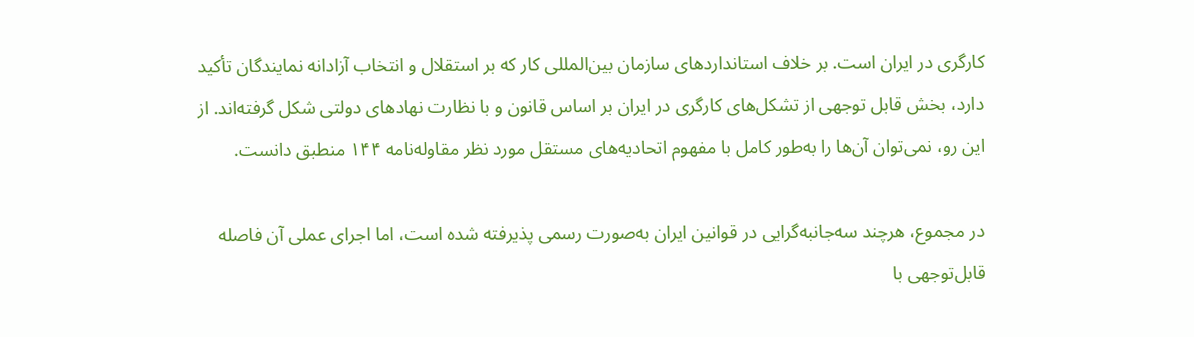کارگری در ایران است. بر خلاف استانداردهای سازمان بین‌المللی کار که بر استقلال و انتخاب آزادانه نمایندگان تأکید دارد، بخش قابل توجهی از تشکل‌های کارگری در ایران بر اساس قانون و با نظارت نهادهای دولتی شکل گرفته‌اند. از این رو، نمی‌توان آن‌ها را به‌طور کامل با مفهوم اتحادیه‌های مستقل مورد نظر مقاوله‌نامه ۱۴۴ منطبق دانست.

در مجموع، هرچند سه‌جانبه‌گرایی در قوانین ایران به‌صورت رسمی پذیرفته شده است، اما اجرای عملی آن فاصله قابل‌توجهی با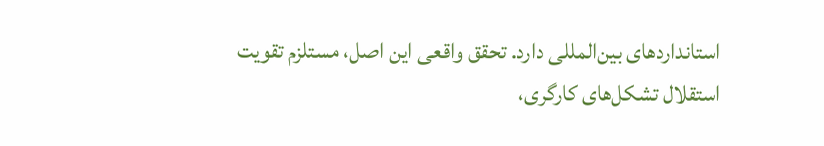استانداردهای بین‌المللی دارد. تحقق واقعی این اصل، مستلزم تقویت استقلال تشکل‌های کارگری،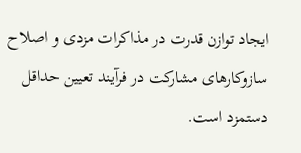ایجاد توازن قدرت در مذاکرات مزدی و اصلاح سازوکارهای مشارکت در فرآیند تعیین حداقل دستمزد است.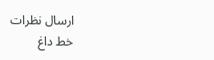ارسال نظرات
خط داغ